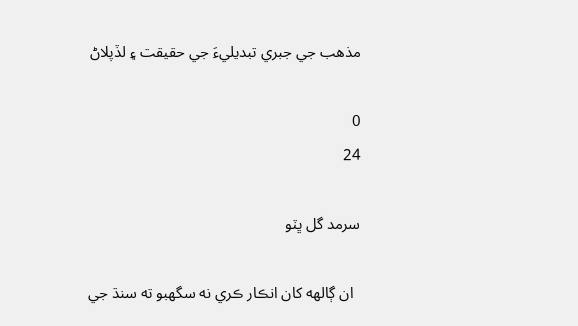مذھب جي جبري تبديليءَ جي حقيقت ۽ لڏپلاڻ

0
24

سرمد گل ڀٽو

  ان ڳالهه کان انڪار ڪري نه سگهبو ته سنڌ جي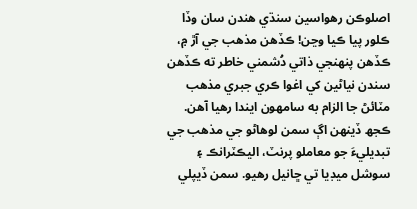اصلوڪن رهواسين سنڌي ھندن سان وڏا ڪلور پيا ڪيا وڃن! ڪڏھن مذھب جي آڙ ۾، ڪڏهن پنھنجي ذاتي دُشمني خاطر ته ڪڏھن سندن نياڻين کي اغوا ڪري جبري مذھب مٽائڻ جا الزام به سامهون ايندا رهيا آهن. ڪجھ ڏينھن اڳ سمن لوھاڻو جي مذھب جي تبديليءَ جو معاملو پرنٽ، اليڪٽرانڪ ۽ سوشل ميڊيا تي ڇانيل رهيو. سمن ڏيپلي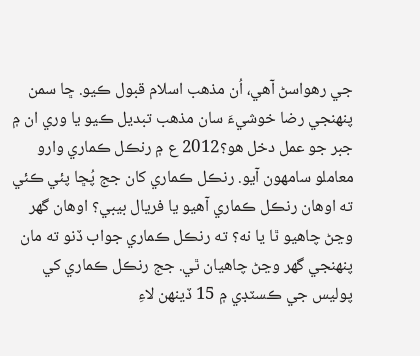جي رھواسڻ آھي، اُن مذھب اسلام قبول ڪيو. ڇا سمن پنهنجي رضا خوشيءَ سان مذهب تبديل ڪيو يا وري ان ۾ جبر جو عمل دخل هو؟2012 ع ۾ رنڪل ڪماري وارو معاملو سامهون آيو. رنڪل ڪماري کان جج پُڇا پئي ڪئي ته اوھان رنڪل ڪماري آھيو يا فريال بيبي؟ اوھان گھر وڃڻ چاھيو ٿا يا نه؟ ته رنڪل ڪماري جواب ڏنو ته مان پنھنجي گھر وڃڻ چاھيان ٿي. جج رنڪل ڪماري کي پوليس جي ڪسٽڊي ۾ 15 ڏينھن لاءِ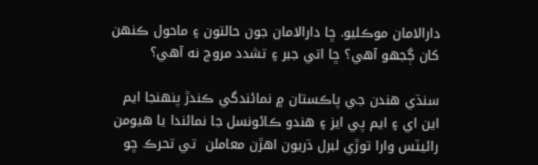دارالامان موڪليو. ڇا دارالامان جون حالتون ۽ ماحول ڪنهن کان ڳجهو آهي؟ ڇا اتي جبر ۽ تشدد مروج نه آهي؟

سنڌي ھندن جي پاڪستان ۾ نمائندگي ڪندڙ پنھنجا ايم اين اي ۽ ايم پي ايز ۽ ھندو ڪائونسل جا نمائندا يا ھيومن رائيٽس وارا توڙي لبرل ڌريون اھڙن معاملن  تي تحرڪ ڇو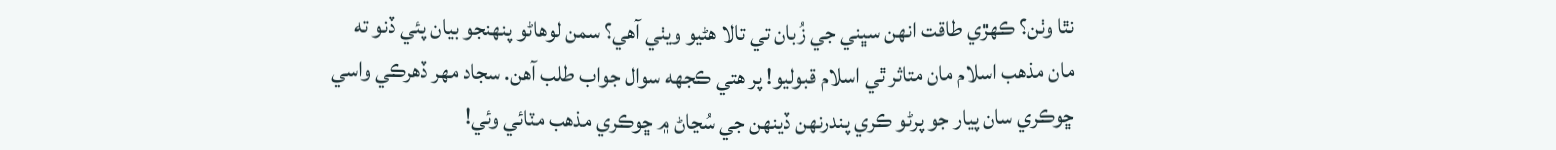نٿا وٺن؟ ڪھڙي طاقت انھن سڀني جي زُبان تي تالا ھڻيو ويٺي آھي؟ سمن لوھاڻو پنھنجو بيان پئي ڏنو ته مان مذھب اسلام مان متاثر ٿي اسلام قبوليو! پر هتي ڪجهه سوال جواب طلب آهن. سجاد مھر ڏھرڪي واسي ڇوڪري سان پيار جو پرڻو ڪري پندرنھن ڏينھن جي سُڃاڻ ۾ ڇوڪري مذھب مٽائي وئي!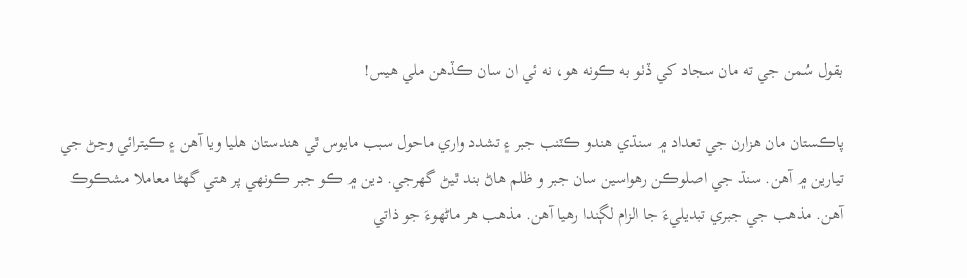بقول سُمن جي ته مان سجاد کي ڏٺو به ڪونه ھو، نه ئي ان سان ڪڏھن ملي ھيس!

پاڪستان مان ھزارن جي تعداد ۾ سنڌي ھندو ڪٽنب جبر ۽ تشدد واري ماحول سبب مايوس ٿي ھندستان ھليا ويا آهن ۽ ڪيترائي وڃڻ جي تيارين ۾ آھن. سنڌ جي اصلوڪن رهواسين سان جبر و ظلم ھاڻ بند ٿيڻ گهرجي. دين ۾ ڪو جبر ڪونھي پر هتي گهڻا معاملا مشڪوڪ آهن. مذهب جي جبري تبديليءَ جا الزام لڳندا رهيا آهن. مذهب هر ماڻهوءَ جو ذاتي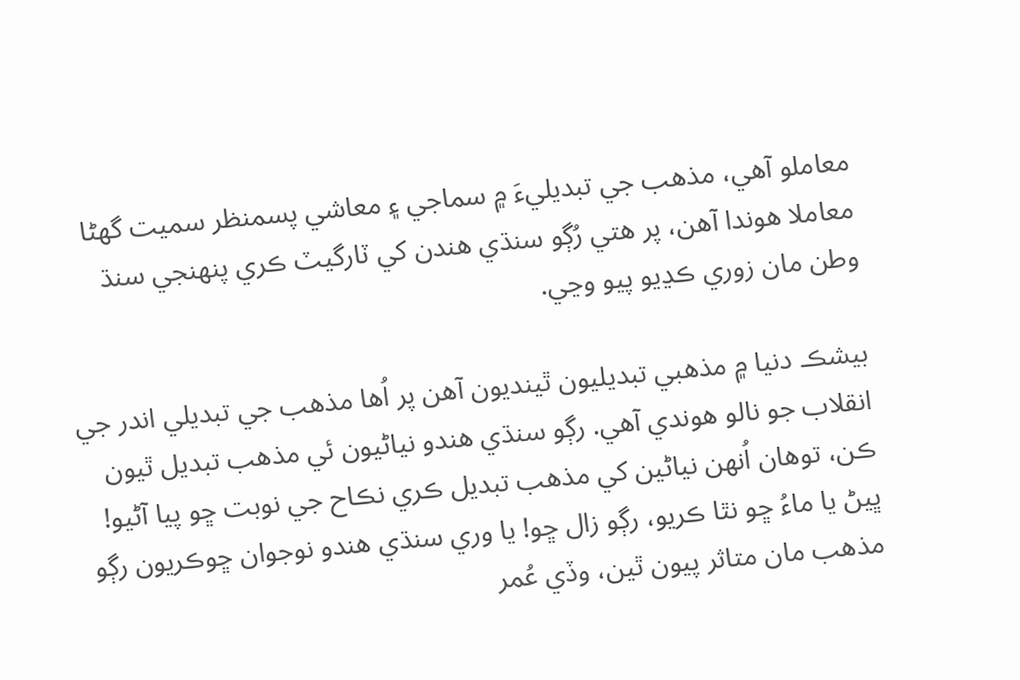معاملو آهي، مذهب جي تبديليءَ ۾ سماجي ۽ معاشي پسمنظر سميت گهڻا معاملا هوندا آهن، پر ھتي رُڳو سنڌي ھندن کي ٽارگيٽ ڪري پنھنجي سنڌ وطن مان زوري ڪڍيو پيو وڃي.

بيشڪ دنيا ۾ مذھبي تبديليون ٿينديون آھن پر اُھا مذھب جي تبديلي اندر جي انقلاب جو نالو ھوندي آھي. رڳو سنڌي ھندو نياڻيون ئي مذھب تبديل ٿيون ڪن، توھان اُنھن نياڻين کي مذھب تبديل ڪري نڪاح جي نوبت ڇو پيا آڻيو! ڀيڻ يا ماءُ ڇو نٿا ڪريو، رڳو زال ڇو! يا وري سنڌي ھندو نوجوان ڇوڪريون رڳو مذھب مان متاثر پيون ٿين، وڏي عُمر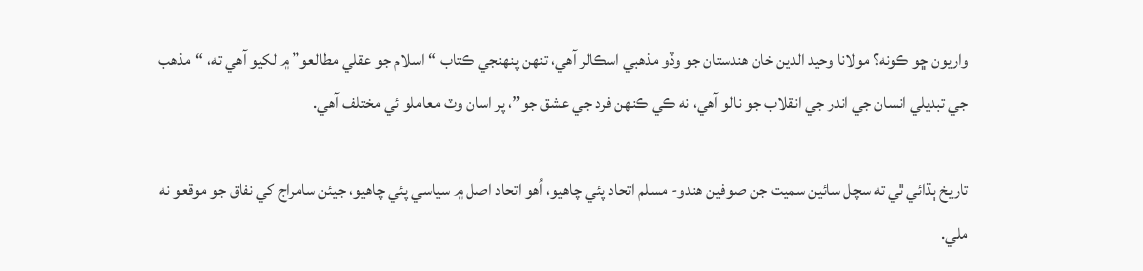واريون ڇو ڪونه؟ مولانا وحيد الدين خان ھندستان جو وڏو مذھبي اسڪالر آهي، تنهن پنھنجي ڪتاب “اسلام جو عقلي مطالعو” ۾ لکيو آھي ته، “مذھب جي تبديلي انسان جي اندر جي انقلاب جو نالو آھي، نه ڪي ڪنھن فرد جي عشق جو”، پر اسان وٽ معاملو ئي مختلف آهي.

تاريخ ٻڌائي ٿي ته سچل سائين سميت جن صوفين ھندو- مسلم اتحاد پئي چاھيو، اُھو اتحاد اصل ۾ سياسي پئي چاھيو، جيئن سامراج کي نفاق جو موقعو نه ملي.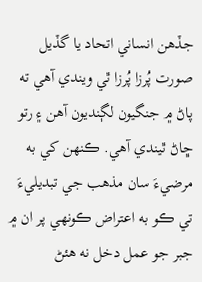جڏھن انساني اتحاد يا گڏيل صورت پُرزا پُرزا ٿي ويندي آھي ته پاڻ ۾ جنگيون لڳنديون آهن ۽ رتو ڇاڻ ٿيندي آھي. ڪنهن کي به مرضيءَ سان مذهب جي تبديليءَ تي ڪو به اعتراض ڪونهي پر ان ۾ جبر جو عمل دخل نه هئڻ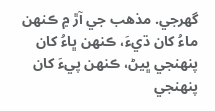گهرجي. مذھب جي آڙ ۾ ڪنھن ماءُ کان ڌيءَ، ڪنھن ڀاءُ کان پنھنجي ڀيڻ، ڪنھن پيءَ کان پنھنجي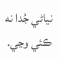نياڻي جُدا نه ڪئي وڃي.